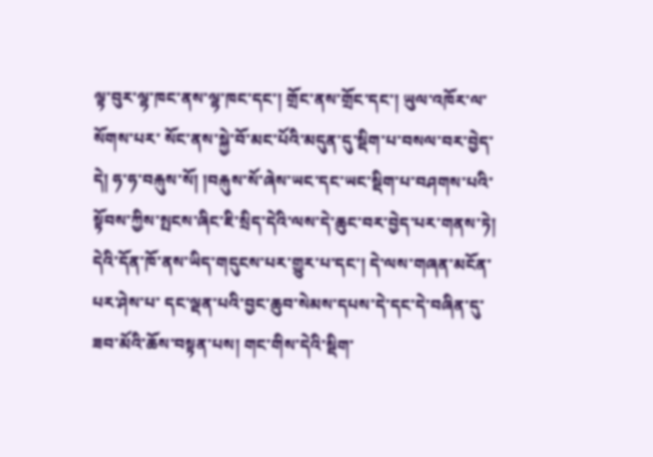ལྟ་བུར་ལྷ་ཁང་ནས་ལྷ་ཁང་དང་། གྲོང་ནས་གྲོང་དང་། ཡུལ་འཁོར་ལ་སོགས་པར་ སོང་ནས་སྐྱེ་བོ་མང་པོའི་མདུན་དུ་སྡིག་པ་བསལ་བར་བྱེད་དེ། ཧ་ཧ་བརྐུས་སོ། །བརྐུས་སོ་ཞེས་ཡང་དང་ཡང་སྡིག་པ་བཤགས་པའི་སྟོབས་ཀྱིས་སྤངས་ཞིང་ཇི་སྲིད་དེའི་ལས་དེ་ཆུང་བར་བྱེད་པར་གནས་ཏེ། དེའི་དོན་ཁོ་ནས་ཡིད་གདུངས་པར་གྱུར་པ་དང་། དེ་ལས་གཞན་མངོན་པར་ཤེས་པ་ དང་ལྡན་པའི་བྱང་ཆུབ་སེམས་དཔས་དེ་དང་དེ་བཞིན་དུ་ཟབ་མོའི་ཆོས་བསྟན་པས། གང་གིས་དེའི་སྡིག་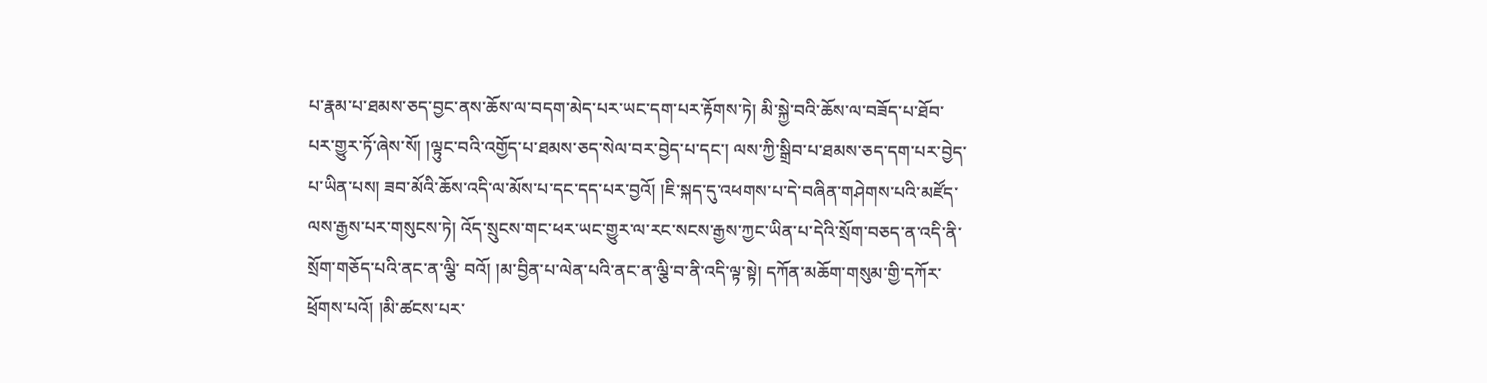པ་རྣམ་པ་ཐམས་ཅད་བྱང་ནས་ཆོས་ལ་བདག་མེད་པར་ཡང་དག་པར་རྟོགས་ཏེ། མི་སྐྱེ་བའི་ཆོས་ལ་བཟོད་པ་ཐོབ་པར་གྱུར་ཏོ་ཞེས་སོ། །ལྟུང་བའི་འགྱོད་པ་ཐམས་ཅད་སེལ་བར་བྱེད་པ་དང་། ལས་ཀྱི་སྒྲིབ་པ་ཐམས་ཅད་དག་པར་བྱེད་པ་ཡིན་པས། ཟབ་མོའི་ཆོས་འདི་ལ་མོས་པ་དང་དད་པར་བྱའོ། །ཇི་སྐད་དུ་འཕགས་པ་དེ་བཞིན་གཤེགས་པའི་མཛོད་ལས་རྒྱས་པར་གསུངས་ཏེ། འོད་སྲུངས་གང་ཕར་ཡང་གྱུར་ལ་རང་སངས་རྒྱས་ཀྱང་ཡིན་པ་དེའི་སྲོག་བཅད་ན་འདི་ནི་སྲོག་གཅོད་པའི་ནང་ན་ལྕི་ བའོ། །མ་བྱིན་པ་ལེན་པའི་ནང་ན་ལྕི་བ་ནི་འདི་ལྟ་སྟེ། དཀོན་མཆོག་གསུམ་གྱི་དཀོར་ཕྲོགས་པའོ། །མི་ཚངས་པར་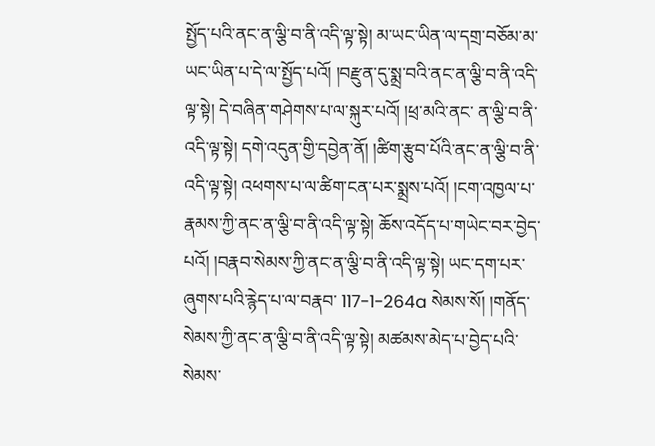སྤྱོད་པའི་ནང་ན་ལྕི་བ་ནི་འདི་ལྟ་སྟེ། མ་ཡང་ཡིན་ལ་དགྲ་བཅོམ་མ་ཡང་ཡིན་པ་དེ་ལ་སྤྱོད་པའོ། །བརྫུན་དུ་སྨྲ་བའི་ནང་ན་ལྕི་བ་ནི་འདི་ལྟ་སྟེ། དེ་བཞིན་གཤེགས་པ་ལ་སྐུར་པའོ། །ཕྲ་མའི་ནང་ ན་ལྕི་བ་ནི་འདི་ལྟ་སྟེ། དགེ་འདུན་གྱི་དབྱེན་ནོ། །ཚིག་རྩུབ་པོའི་ནང་ན་ལྕི་བ་ནི་འདི་ལྟ་སྟེ། འཕགས་པ་ལ་ཚིག་ངན་པར་སྨྲས་པའོ། །ངག་འཁྱལ་པ་རྣམས་ཀྱི་ནང་ན་ལྕི་བ་ནི་འདི་ལྟ་སྟེ། ཆོས་འདོད་པ་གཡེང་བར་བྱེད་པའོ། །བརྣབ་སེམས་ཀྱི་ནང་ན་ལྕི་བ་ནི་འདི་ལྟ་སྟེ། ཡང་དག་པར་ཞུགས་པའི་རྙེད་པ་ལ་བརྣབ་ 117-1-264a སེམས་སོ། །གནོད་སེམས་ཀྱི་ནང་ན་ལྕི་བ་ནི་འདི་ལྟ་སྟེ། མཚམས་མེད་པ་བྱེད་པའི་སེམས་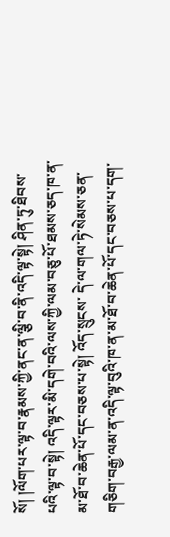སོ། །ལོག་པར་ལྟ་བ་རྣམས་ཀྱི་ནང་ན་ལྕི་བ་ནི་འདི་ལྟ་སྟེ། ཤིན་ཏུ་ཐིབས་པའི་ལྟ་བ་སྟེ། འདི་ལྟར་མི་དགེ་བའི་ལས་ཀྱི་ལམ་བཅུ་པོ་ཐམས་ཅད་ཁ་ན་མ་ཐོ་བ་ཆེན་པོ་དང་བཅས་པ་སྟེ། འོད་སྲུངས་ དེ་ལ་གལ་ཏེ་སེམས་ཅན་གཅིག་བརྒྱ་ལམ་ན་འདི་ལྟ་བུའི་ཁ་ན་མ་ཐོ་བ་ཆེན་པོ་དང་བཅས་པ་དག་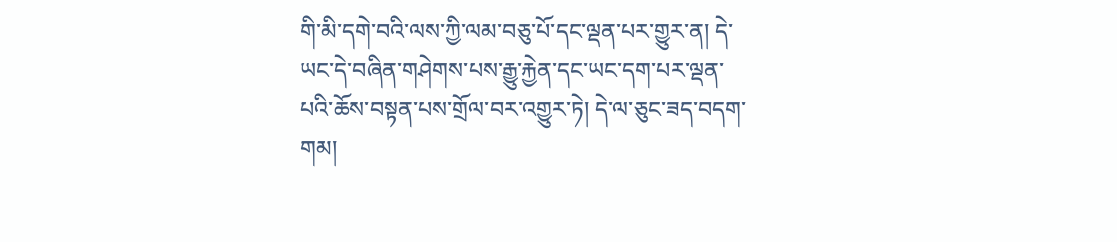གི་མི་དགེ་བའི་ལས་ཀྱི་ལམ་བཅུ་པོ་དང་ལྡན་པར་གྱུར་ན། དེ་ཡང་དེ་བཞིན་གཤེགས་པས་རྒྱུ་རྐྱེན་དང་ཡང་དག་པར་ལྡན་པའི་ཆོས་བསྟན་པས་གྲོལ་བར་འགྱུར་ཏེ། དེ་ལ་ཅུང་ཟད་བདག་གམ།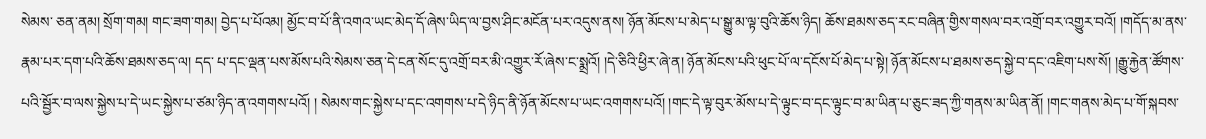སེམས་ ཅན་ནམ། སྲོག་གམ། གང་ཟག་གམ། བྱེད་པ་པོའམ། མྱོང་བ་པོ་ནི་འགའ་ཡང་མེད་དོ་ཞེས་ཡིད་ལ་བྱས་ཤིང་མངོན་པར་འདུས་ནས། ཉོན་མོངས་པ་མེད་པ་སྒྱུ་མ་ལྟ་བུའི་ཆོས་ཉིད། ཆོས་ཐམས་ཅད་རང་བཞིན་གྱིས་གསལ་བར་འགྲོ་བར་འགྱུར་བའོ། །གདོད་མ་ནས་རྣམ་པར་དག་པའི་ཆོས་ཐམས་ཅད་ལ། དད་ པ་དང་ལྡན་པས་མོས་པའི་སེམས་ཅན་དེ་ངན་སོང་དུ་འགྲོ་བར་མི་འགྱུར་རོ་ཞེས་ང་སྨྲའོ། །དེ་ཅིའི་ཕྱིར་ཞེ་ན། ཉོན་མོངས་པའི་ཕུང་པོ་ལ་དངོས་པོ་མེད་པ་སྟེ། ཉོན་མོངས་པ་ཐམས་ཅད་སྐྱེ་བ་དང་འཇིག་པས་སོ། །རྒྱུ་རྐྱེན་ཚོགས་པའི་སྦྱོར་བ་ལས་སྐྱེས་པ་དེ་ཡང་སྐྱེས་པ་ཙམ་ཉིད་ན་འགགས་པའོ། ། སེམས་གང་སྐྱེས་པ་དང་འགགས་པ་དེ་ཉིད་ནི་ཉོན་མོངས་པ་ཡང་འགགས་པའོ། །གང་དེ་ལྟ་བུར་མོས་པ་དེ་ལྟུང་བ་དང་ལྟུང་བ་མ་ཡིན་པ་ཅུང་ཟད་ཀྱི་གནས་མ་ཡིན་ནོ། །གང་གནས་མེད་པ་གོ་སྐབས་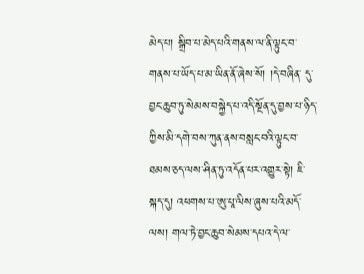མེད་པ། སྒྲིབ་པ་མེད་པའི་གནས་ལ་ནི་ལྟུང་བ་གནས་པ་ཡོད་པ་མ་ཡིན་ནོ་ཞེས་སོ། །དེ་བཞིན་ དུ་བྱང་ཆུབ་ཏུ་སེམས་བསྐྱེད་པ་འདི་སྔོན་དུ་བྱས་པ་ཉིད་ཀྱིས་མི་དགེ་བས་ཀུན་ནས་བསླང་བའི་ལྟུང་བ་ཐམས་ཅད་ལས་ཤིན་ཏུ་འདོན་པར་འགྱུར་སྟེ། ཇི་སྐད་དུ། འཕགས་པ་ཨུ་པཱ་ལིས་ཞུས་པའི་མདོ་ལས། གལ་ཏེ་བྱང་ཆུབ་སེམས་དཔའ་དེ་ལ་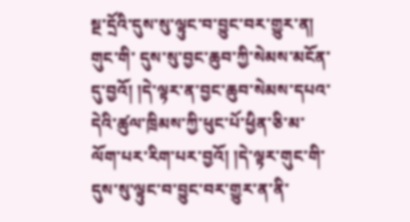སྔ་དྲོའི་དུས་སུ་ལྟུང་བ་བྱུང་བར་གྱུར་ན། གུང་གི་ དུས་སུ་བྱང་ཆུབ་ཀྱི་སེམས་མངོན་དུ་བྱའོ། །དེ་ལྟར་ན་བྱང་ཆུབ་སེམས་དཔའ་དེའི་ཚུལ་ཁྲིམས་ཀྱི་ཕུང་པོ་ཕྱིན་ཅི་མ་ལོག་པར་རིག་པར་བྱའོ། །དེ་ལྟར་གུང་གི་དུས་སུ་ལྟུང་བ་བྱུང་བར་གྱུར་ན་ནི་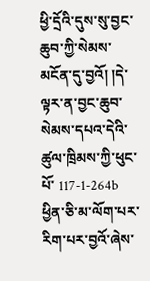ཕྱི་དྲོའི་དུས་སུ་བྱང་ཆུབ་ཀྱི་སེམས་མངོན་དུ་བྱའོ། །དེ་ལྟར་ན་བྱང་ཆུབ་སེམས་དཔའ་དེའི་ཚུལ་ཁྲིམས་ཀྱི་ཕུང་པོ་ 117-1-264b ཕྱིན་ཅི་མ་ལོག་པར་རིག་པར་བྱའོ་ཞེས་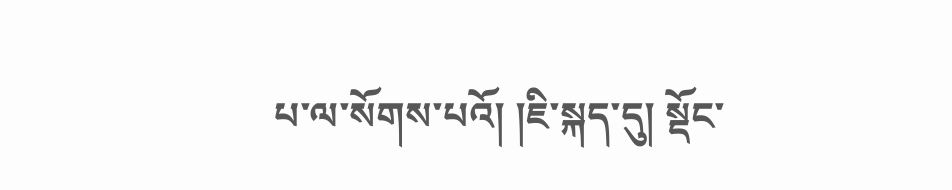པ་ལ་སོགས་པའོ། །ཇི་སྐད་དུ། སྡོང་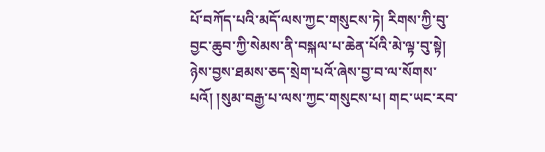པོ་བཀོད་པའི་མདོ་ལས་ཀྱང་གསུངས་ཏེ། རིགས་ཀྱི་བུ་བྱང་ཆུབ་ཀྱི་སེམས་ནི་བསྐལ་པ་ཆེན་པོའི་མེ་ལྟ་བུ་སྟེ། ཉེས་བྱས་ཐམས་ཅད་སྲེག་པའོ་ཞེས་བྱ་བ་ལ་སོགས་པའོ། །སུམ་བརྒྱ་པ་ལས་ཀྱང་གསུངས་པ། གང་ཡང་རབ་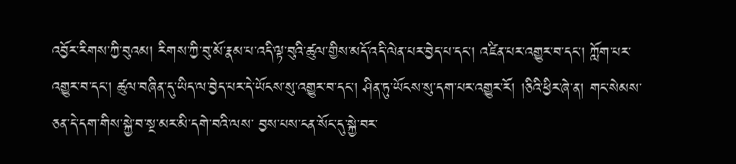འབྱོར་རིགས་ཀྱི་བུའམ། རིགས་ཀྱི་བུ་མོ་རྣམ་པ་འདི་ལྟ་བུའི་ཚུལ་གྱིས་མདོ་འདི་ལེན་པར་བྱེད་པ་དང་། འཛིན་པར་འགྱུར་བ་དང་། ཀློག་པར་འགྱུར་བ་དང་། ཚུལ་བཞིན་དུ་ཡིད་ལ་བྱེད་པར་དེ་ཡོངས་སུ་འགྱུར་བ་དང་། ཤིན་ཏུ་ཡོངས་སུ་དག་པར་འགྱུར་རོ། །ཅིའི་ཕྱིར་ཞེ་ན། གང་སེམས་ཅན་དེ་དག་གིས་སྐྱེ་བ་སྔ་མར་མི་དགེ་བའི་ལས་ བྱས་པས་ངན་སོང་དུ་སྐྱེ་བར་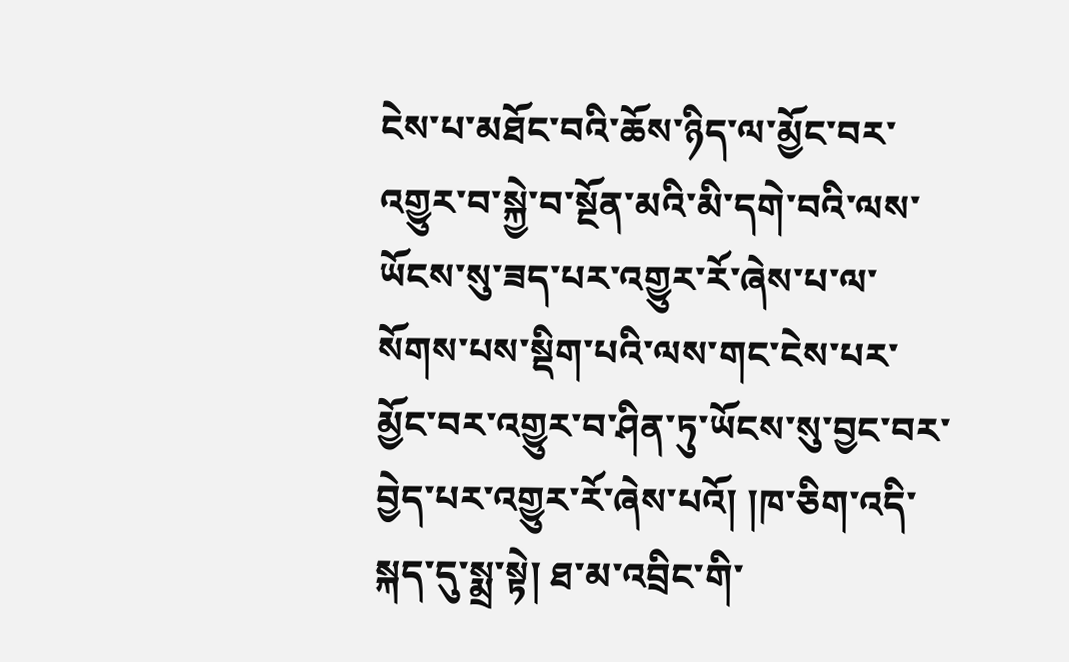ངེས་པ་མཐོང་བའི་ཆོས་ཉིད་ལ་མྱོང་བར་འགྱུར་བ་སྐྱེ་བ་སྔོན་མའི་མི་དགེ་བའི་ལས་ཡོངས་སུ་ཟད་པར་འགྱུར་རོ་ཞེས་པ་ལ་སོགས་པས་སྡིག་པའི་ལས་གང་ངེས་པར་མྱོང་བར་འགྱུར་བ་ཤིན་ཏུ་ཡོངས་སུ་བྱང་བར་བྱེད་པར་འགྱུར་རོ་ཞེས་པའོ། །ཁ་ཅིག་འདི་སྐད་དུ་སྨྲ་སྟེ། ཐ་མ་འབྲིང་གི་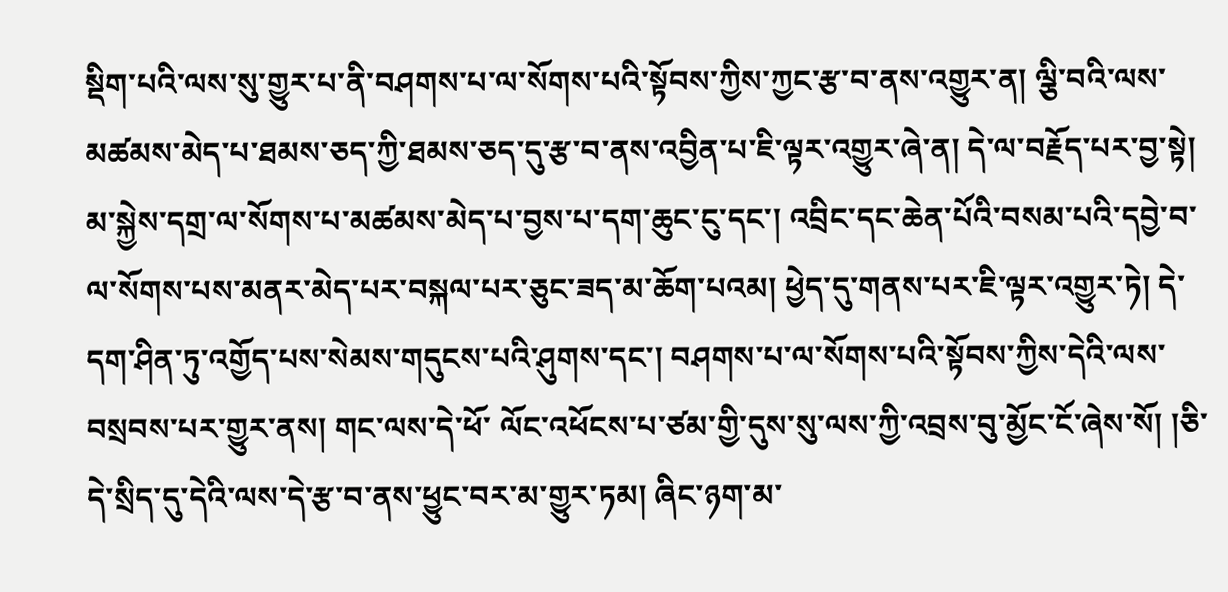སྡིག་པའི་ལས་སུ་གྱུར་པ་ནི་བཤགས་པ་ལ་སོགས་པའི་སྟོབས་ཀྱིས་ཀྱང་རྩ་བ་ནས་འགྱུར་ན། ལྕི་བའི་ལས་མཚམས་མེད་པ་ཐམས་ཅད་ཀྱི་ཐམས་ཅད་དུ་རྩ་བ་ནས་འབྱིན་པ་ཇི་ལྟར་འགྱུར་ཞེ་ན། དེ་ལ་བརྗོད་པར་བྱ་སྟེ། མ་སྐྱེས་དགྲ་ལ་སོགས་པ་མཚམས་མེད་པ་བྱས་པ་དག་ཆུང་ངུ་དང་། འབྲིང་དང་ཆེན་པོའི་བསམ་པའི་དབྱེ་བ་ལ་སོགས་པས་མནར་མེད་པར་བསྐལ་པར་ཅུང་ཟད་མ་ཆོག་པའམ། ཕྱེད་དུ་གནས་པར་ཇི་ལྟར་འགྱུར་ཏེ། དེ་དག་ཤིན་ཏུ་འགྱོད་པས་སེམས་གདུངས་པའི་ཤུགས་དང་། བཤགས་པ་ལ་སོགས་པའི་སྟོབས་ཀྱིས་དེའི་ལས་བསྲབས་པར་གྱུར་ནས། གང་ལས་དེ་ཕོ་ ལོང་འཕོངས་པ་ཙམ་གྱི་དུས་སུ་ལས་ཀྱི་འབྲས་བུ་མྱོང་ངོ་ཞེས་སོ། །ཅི་དེ་སྲིད་དུ་དེའི་ལས་དེ་རྩ་བ་ནས་ཕྱུང་བར་མ་གྱུར་ཏམ། ཞིང་ཉག་མ་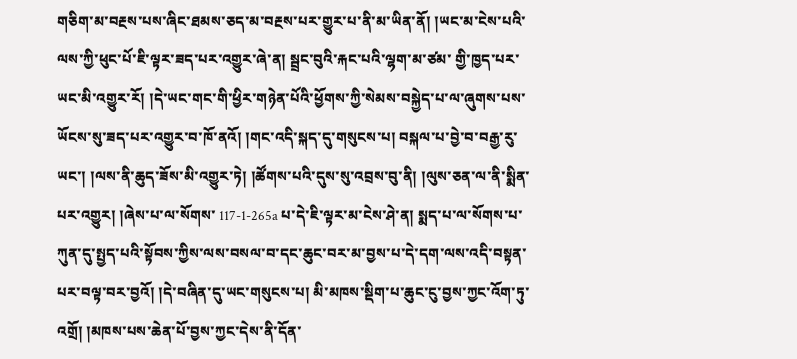གཅིག་མ་བརྔས་པས་ཞིང་ཐམས་ཅད་མ་བརྔས་པར་གྱུར་པ་ནི་མ་ཡིན་ནོ། །ཡང་མ་ངེས་པའི་ལས་ཀྱི་ཕུང་པོ་ཇི་ལྟར་ཟད་པར་འགྱུར་ཞེ་ན། སྦྲང་བུའི་རྐང་པའི་ལྷག་མ་ཙམ་ གྱི་ཁྱད་པར་ཡང་མི་འགྱུར་རོ། །དེ་ཡང་གང་གི་ཕྱིར་གཉེན་པོའི་ཕྱོགས་ཀྱི་སེམས་བསྐྱེད་པ་ལ་ཞུགས་པས་ཡོངས་སུ་ཟད་པར་འགྱུར་བ་ཁོ་ནའོ། །གང་འདི་སྐད་དུ་གསུངས་པ། བསྐལ་པ་བྱེ་བ་བརྒྱ་རུ་ཡང་། །ལས་ནི་ཆུད་ཟོས་མི་འགྱུར་ཏེ། །ཚོགས་པའི་དུས་སུ་འབྲས་བུ་ནི། །ལུས་ཅན་ལ་ནི་སྨིན་པར་འགྱུར། །ཞེས་པ་ལ་སོགས་ 117-1-265a པ་དེ་ཇི་ལྟར་མ་ངེས་ཤེ་ན། སྨད་པ་ལ་སོགས་པ་ཀུན་དུ་སྤྱད་པའི་སྟོབས་ཀྱིས་ལས་བསལ་བ་དང་ཆུང་བར་མ་བྱས་པ་དེ་དག་ལས་འདི་བསྟན་པར་བལྟ་བར་བྱའོ། །དེ་བཞིན་དུ་ཡང་གསུངས་པ། མི་མཁས་སྡིག་པ་ཆུང་ངུ་བྱས་ཀྱང་འོག་ཏུ་འགྲོ། །མཁས་པས་ཆེན་པོ་བྱས་ཀྱང་དེས་ནི་དོན་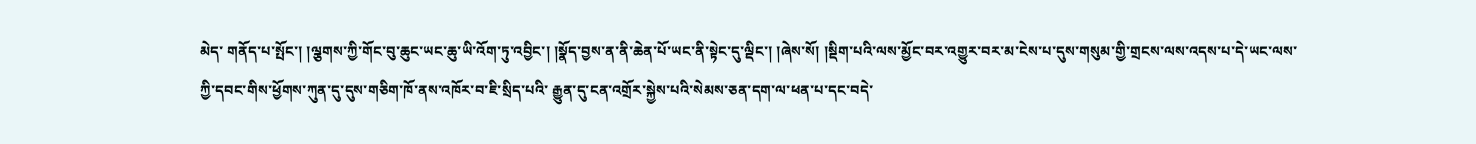མེད་ གནོད་པ་སྤོང་། །ལྕགས་ཀྱི་གོང་བུ་ཆུང་ཡང་ཆུ་ཡི་འོག་ཏུ་འབྱིང་། །སྣོད་བྱས་ན་ནི་ཆེན་པོ་ཡང་ནི་སྟེང་དུ་ལྡིང་། །ཞེས་སོ། །སྡིག་པའི་ལས་མྱོང་བར་འགྱུར་བར་མ་ངེས་པ་དུས་གསུམ་གྱི་གྲངས་ལས་འདས་པ་དེ་ཡང་ལས་ཀྱི་དབང་གིས་ཕྱོགས་ཀུན་དུ་དུས་གཅིག་ཁོ་ནས་འཁོར་བ་ཇི་སྲིད་པའི་ རྒྱུན་དུ་ངན་འགྲོར་སྐྱེས་པའི་སེམས་ཅན་དག་ལ་ཕན་པ་དང་བདེ་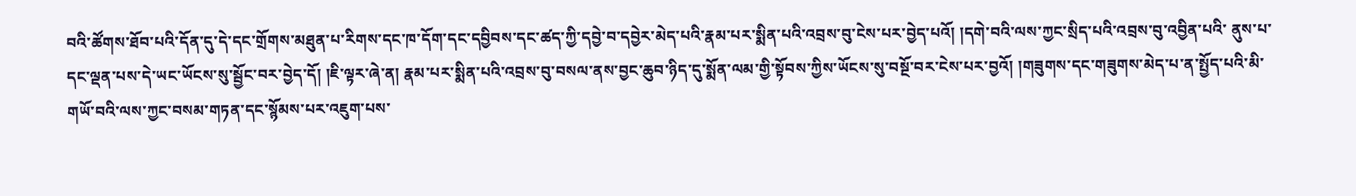བའི་ཚོགས་ཐོབ་པའི་དོན་དུ་དེ་དང་གྲོགས་མཐུན་པ་རིགས་དང་ཁ་དོག་དང་དབྱིབས་དང་ཚད་ཀྱི་དབྱེ་བ་དབྱེར་མེད་པའི་རྣམ་པར་སྨིན་པའི་འབྲས་བུ་ངེས་པར་བྱེད་པའོ། །དགེ་བའི་ལས་ཀྱང་སྲིད་པའི་འབྲས་བུ་འབྱིན་པའི་ ནུས་པ་དང་ལྡན་པས་དེ་ཡང་ཡོངས་སུ་སྦྱོང་བར་བྱེད་དོ། །ཇི་ལྟར་ཞེ་ན། རྣམ་པར་སྨིན་པའི་འབྲས་བུ་བསལ་ནས་བྱང་ཆུབ་ཉིད་དུ་སྨོན་ལམ་གྱི་སྟོབས་ཀྱིས་ཡོངས་སུ་བསྔོ་བར་ངེས་པར་བྱའོ། །གཟུགས་དང་གཟུགས་མེད་པ་ན་སྤྱོད་པའི་མི་གཡོ་བའི་ལས་ཀྱང་བསམ་གཏན་དང་སྙོམས་པར་འཇུག་པས་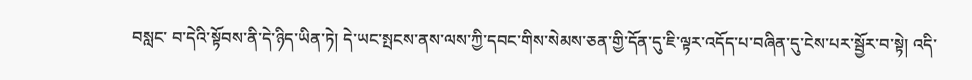བསླང་ བ་དེའི་སྟོབས་ནི་དེ་ཉིད་ཡིན་ཏེ། དེ་ཡང་སྤངས་ནས་ལས་ཀྱི་དབང་གིས་སེམས་ཅན་གྱི་དོན་དུ་ཇི་ལྟར་འདོད་པ་བཞིན་དུ་ངེས་པར་སྦྱོར་བ་སྟེ། འདི་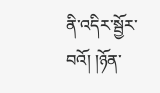ནི་འདིར་སྦྱོར་བའོ། །ཉོན་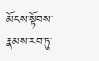མོངས་སྟོབས་རྣམས་རབ་ཏུ་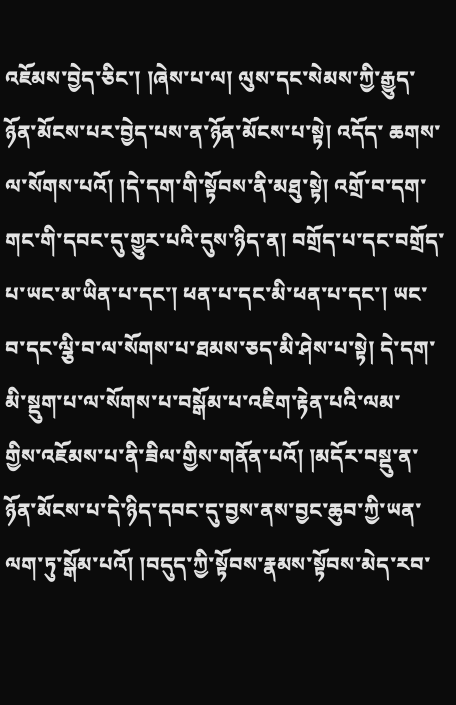འཇོམས་བྱེད་ཅིང་། །ཞེས་པ་ལ། ལུས་དང་སེམས་ཀྱི་རྒྱུད་ཉོན་མོངས་པར་བྱེད་པས་ན་ཉོན་མོངས་པ་སྟེ། འདོད་ ཆགས་ལ་སོགས་པའོ། །དེ་དག་གི་སྟོབས་ནི་མཐུ་སྟེ། འགྲོ་བ་དག་གང་གི་དབང་དུ་གྱུར་པའི་དུས་ཉིད་ན། བགྲོད་པ་དང་བགྲོད་པ་ཡང་མ་ཡིན་པ་དང་། ཕན་པ་དང་མི་ཕན་པ་དང་། ཡང་བ་དང་ལྕི་བ་ལ་སོགས་པ་ཐམས་ཅད་མི་ཤེས་པ་སྟེ། དེ་དག་མི་སྡུག་པ་ལ་སོགས་པ་བསྒོམ་པ་འཇིག་རྟེན་པའི་ལམ་ གྱིས་འཇོམས་པ་ནི་ཟིལ་གྱིས་གནོན་པའོ། །མདོར་བསྡུ་ན་ཉོན་མོངས་པ་དེ་ཉིད་དབང་དུ་བྱས་ནས་བྱང་ཆུབ་ཀྱི་ཡན་ལག་ཏུ་སྒོམ་པའོ། །བདུད་ཀྱི་སྟོབས་རྣམས་སྟོབས་མེད་རབ་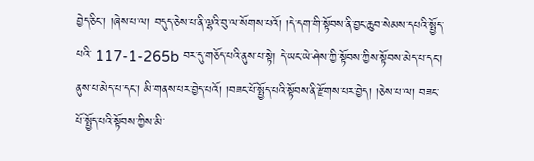བྱེད་ཅིང་། །ཞེས་པ་ལ། བདུད་ཅེས་པ་ནི་ལྷའི་བུ་ལ་སོགས་པའོ། །དེ་དག་གི་སྟོབས་ནི་བྱང་ཆུབ་སེམས་དཔའི་སྤྱོད་པའི་ 117-1-265b བར་དུ་གཅོད་པའི་ནུས་པ་སྟེ། དེ་ཡང་ཡེ་ཤེས་ཀྱི་སྟོབས་ཀྱིས་སྟོབས་མེད་པ་དང་། ནུས་པ་མེད་པ་དང་། མི་གནས་པར་བྱེད་པའོ། །བཟང་པོ་སྤྱོད་པའི་སྟོབས་ནི་རྫོགས་པར་བྱེད། །ཅེས་པ་ལ། བཟང་པོ་སྤྱོད་པའི་སྟོབས་ཀྱིས་མི་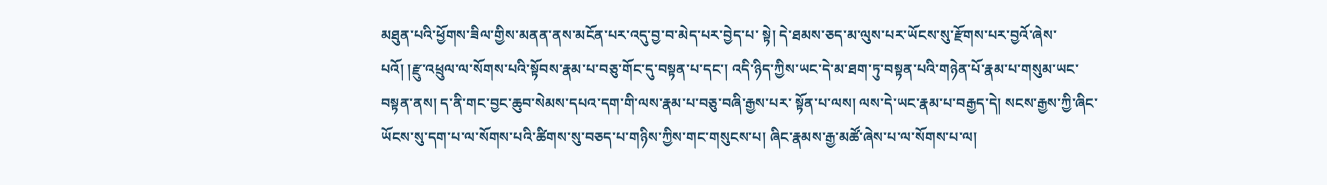མཐུན་པའི་ཕྱོགས་ཟིལ་གྱིས་མནན་ནས་མངོན་པར་འདུ་བྱ་བ་མེད་པར་བྱེད་པ་ སྟེ། དེ་ཐམས་ཅད་མ་ལུས་པར་ཡོངས་སུ་རྫོགས་པར་བྱའོ་ཞེས་པའོ། །རྫུ་འཕྲུལ་ལ་སོགས་པའི་སྟོབས་རྣམ་པ་བཅུ་གོང་དུ་བསྟན་པ་དང་། འདི་ཉིད་ཀྱིས་ཡང་དེ་མ་ཐག་ཏུ་བསྟན་པའི་གཉེན་པོ་རྣམ་པ་གསུམ་ཡང་བསྟན་ནས། ད་ནི་གང་བྱང་ཆུབ་སེམས་དཔའ་དག་གི་ལས་རྣམ་པ་བཅུ་བཞི་རྒྱས་པར་ སྟོན་པ་ལས། ལས་དེ་ཡང་རྣམ་པ་བརྒྱད་དེ། སངས་རྒྱས་ཀྱི་ཞིང་ཡོངས་སུ་དག་པ་ལ་སོགས་པའི་ཚིགས་སུ་བཅད་པ་གཉིས་ཀྱིས་གང་གསུངས་པ། ཞིང་རྣམས་རྒྱ་མཚོ་ཞེས་པ་ལ་སོགས་པ་ལ།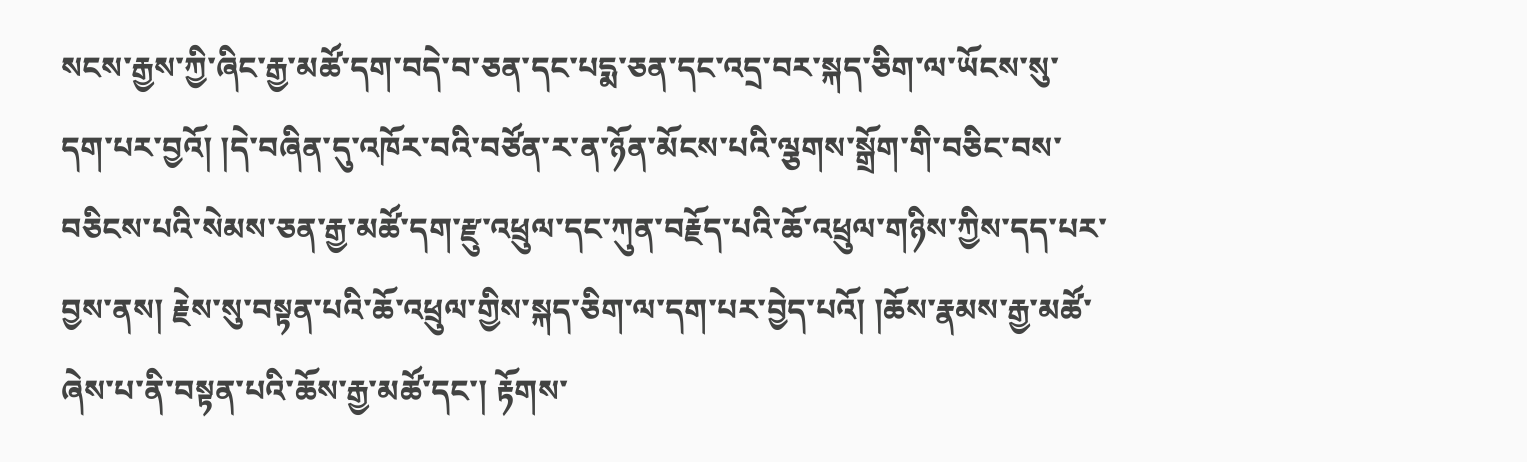སངས་རྒྱས་ཀྱི་ཞིང་རྒྱ་མཚོ་དག་བདེ་བ་ཅན་དང་པདྨ་ཅན་དང་འདྲ་བར་སྐད་ཅིག་ལ་ཡོངས་སུ་ དག་པར་བྱའོ། །དེ་བཞིན་དུ་འཁོར་བའི་བཙོན་ར་ན་ཉོན་མོངས་པའི་ལྕགས་སྒྲོག་གི་བཅིང་བས་བཅིངས་པའི་སེམས་ཅན་རྒྱ་མཚོ་དག་རྫུ་འཕྲུལ་དང་ཀུན་བརྗོད་པའི་ཆོ་འཕྲུལ་གཉིས་ཀྱིས་དད་པར་བྱས་ནས། རྗེས་སུ་བསྟན་པའི་ཆོ་འཕྲུལ་གྱིས་སྐད་ཅིག་ལ་དག་པར་བྱེད་པའོ། །ཆོས་རྣམས་རྒྱ་མཚོ་ ཞེས་པ་ནི་བསྟན་པའི་ཆོས་རྒྱ་མཚོ་དང་། རྟོགས་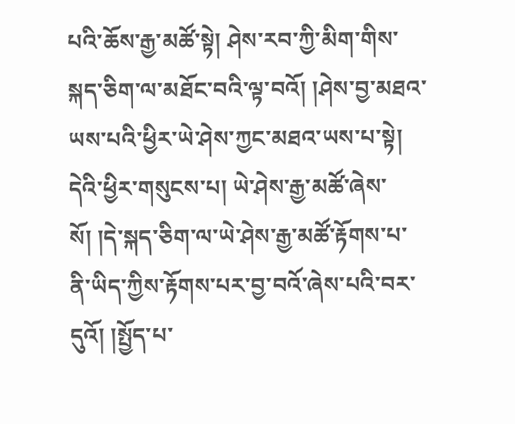པའི་ཆོས་རྒྱ་མཚོ་སྟེ། ཤེས་རབ་ཀྱི་མིག་གིས་སྐད་ཅིག་ལ་མཐོང་བའི་ལྟ་བའོ། །ཤེས་བྱ་མཐའ་ཡས་པའི་ཕྱིར་ཡེ་ཤེས་ཀྱང་མཐའ་ཡས་པ་སྟེ། དེའི་ཕྱིར་གསུངས་པ། ཡེ་ཤེས་རྒྱ་མཚོ་ཞེས་སོ། །དེ་སྐད་ཅིག་ལ་ཡེ་ཤེས་རྒྱ་མཚོ་རྟོགས་པ་ ནི་ཡིད་ཀྱིས་རྟོགས་པར་བྱ་བའོ་ཞེས་པའི་བར་དུའོ། །སྤྱོད་པ་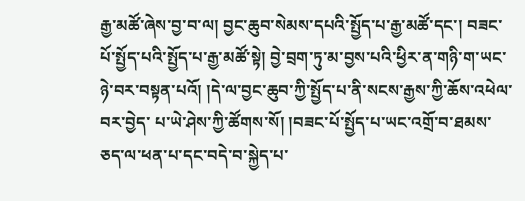རྒྱ་མཚོ་ཞེས་བྱ་བ་ལ། བྱང་ཆུབ་སེམས་དཔའི་སྤྱོད་པ་རྒྱ་མཚོ་དང་། བཟང་པོ་སྤྱོད་པའི་སྤྱོད་པ་རྒྱ་མཚོ་སྟེ། བྱེ་བྲག་ཏུ་མ་བྱས་པའི་ཕྱིར་ན་གཉི་ག་ཡང་ཉེ་བར་བསྟན་པའོ། །དེ་ལ་བྱང་ཆུབ་ཀྱི་སྤྱོད་པ་ནི་སངས་རྒྱས་ཀྱི་ཆོས་འཕེལ་བར་བྱེད་ པ་ཡེ་ཤེས་ཀྱི་ཚོགས་སོ། །བཟང་པོ་སྤྱོད་པ་ཡང་འགྲོ་བ་ཐམས་ཅད་ལ་ཕན་པ་དང་བདེ་བ་སྐྱེད་པ་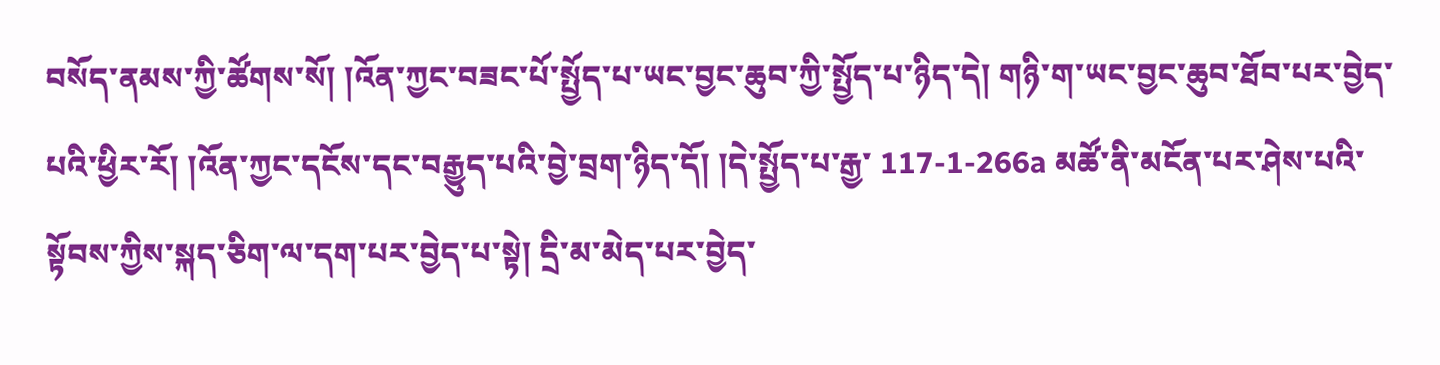བསོད་ནམས་ཀྱི་ཚོགས་སོ། །འོན་ཀྱང་བཟང་པོ་སྤྱོད་པ་ཡང་བྱང་ཆུབ་ཀྱི་སྤྱོད་པ་ཉིད་དེ། གཉི་ག་ཡང་བྱང་ཆུབ་ཐོབ་པར་བྱེད་པའི་ཕྱིར་རོ། །འོན་ཀྱང་དངོས་དང་བརྒྱུད་པའི་བྱེ་བྲག་ཉིད་དོ། །དེ་སྤྱོད་པ་རྒྱ་ 117-1-266a མཚོ་ནི་མངོན་པར་ཤེས་པའི་སྟོབས་ཀྱིས་སྐད་ཅིག་ལ་དག་པར་བྱེད་པ་སྟེ། དྲི་མ་མེད་པར་བྱེད་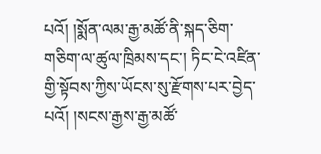པའོ། །སྨོན་ལམ་རྒྱ་མཚོ་ནི་སྐད་ཅིག་གཅིག་ལ་ཚུལ་ཁྲིམས་དང་། ཏིང་ངེ་འཛིན་གྱི་སྟོབས་ཀྱིས་ཡོངས་སུ་རྫོགས་པར་བྱེད་པའོ། །སངས་རྒྱས་རྒྱ་མཚོ་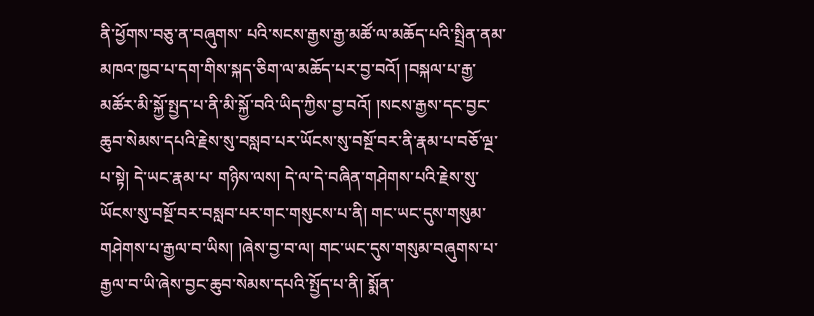ནི་ཕྱོགས་བཅུ་ན་བཞུགས་ པའི་སངས་རྒྱས་རྒྱ་མཚོ་ལ་མཆོད་པའི་སྤྲིན་ནམ་མཁའ་ཁྱབ་པ་དག་གིས་སྐད་ཅིག་ལ་མཆོད་པར་བྱ་བའོ། །བསྐལ་པ་རྒྱ་མཚོར་མི་སྐྱོ་སྤྱད་པ་ནི་མི་སྐྱོ་བའི་ཡིད་ཀྱིས་བྱ་བའོ། །སངས་རྒྱས་དང་བྱང་ཆུབ་སེམས་དཔའི་རྗེས་སུ་བསླབ་པར་ཡོངས་སུ་བསྔོ་བར་ནི་རྣམ་པ་བཅོ་ལྔ་པ་སྟེ། དེ་ཡང་རྣམ་པ་ གཉིས་ལས། དེ་ལ་དེ་བཞིན་གཤེགས་པའི་རྗེས་སུ་ཡོངས་སུ་བསྔོ་བར་བསླབ་པར་གང་གསུངས་པ་ནི། གང་ཡང་དུས་གསུམ་གཤེགས་པ་རྒྱལ་བ་ཡིས། །ཞེས་བྱ་བ་ལ། གང་ཡང་དུས་གསུམ་བཞུགས་པ་རྒྱལ་བ་ཡི་ཞེས་བྱང་ཆུབ་སེམས་དཔའི་སྤྱོད་པ་ནི། སྨོན་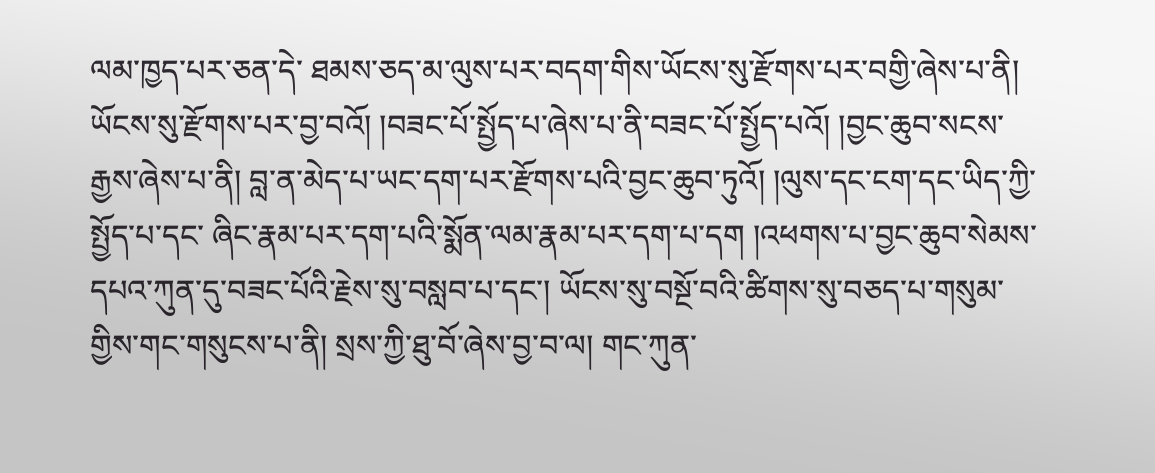ལམ་ཁྱད་པར་ཅན་དེ་ ཐམས་ཅད་མ་ལུས་པར་བདག་གིས་ཡོངས་སུ་རྫོགས་པར་བགྱི་ཞེས་པ་ནི། ཡོངས་སུ་རྫོགས་པར་བྱ་བའོ། །བཟང་པོ་སྤྱོད་པ་ཞེས་པ་ནི་བཟང་པོ་སྤྱོད་པའོ། །བྱང་ཆུབ་སངས་རྒྱས་ཞེས་པ་ནི། བླ་ན་མེད་པ་ཡང་དག་པར་རྫོགས་པའི་བྱང་ཆུབ་ཏུའོ། །ལུས་དང་ངག་དང་ཡིད་ཀྱི་སྤྱོད་པ་དང་ ཞིང་རྣམ་པར་དག་པའི་སྨོན་ལམ་རྣམ་པར་དག་པ་དག །འཕགས་པ་བྱང་ཆུབ་སེམས་དཔའ་ཀུན་དུ་བཟང་པོའི་རྗེས་སུ་བསླབ་པ་དང་། ཡོངས་སུ་བསྔོ་བའི་ཚིགས་སུ་བཅད་པ་གསུམ་གྱིས་གང་གསུངས་པ་ནི། སྲས་ཀྱི་ཐུ་བོ་ཞེས་བྱ་བ་ལ། གང་ཀུན་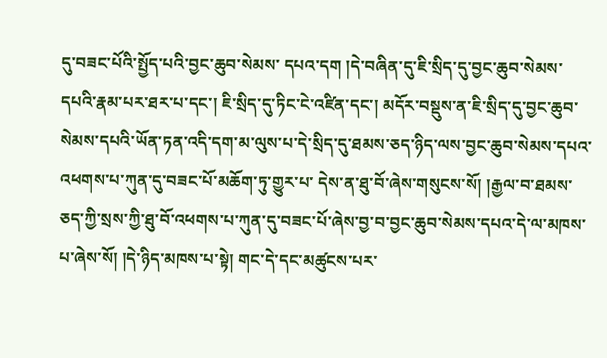དུ་བཟང་པོའི་སྤྱོད་པའི་བྱང་ཆུབ་སེམས་ དཔའ་དག །དེ་བཞིན་དུ་ཇི་སྲིད་དུ་བྱང་ཆུབ་སེམས་དཔའི་རྣམ་པར་ཐར་པ་དང་། ཇི་སྲིད་དུ་ཏིང་ངེ་འཛིན་དང་། མདོར་བསྡུས་ན་ཇི་སྲིད་དུ་བྱང་ཆུབ་སེམས་དཔའི་ཡོན་ཏན་འདི་དག་མ་ལུས་པ་དེ་སྲིད་དུ་ཐམས་ཅད་ཉིད་ལས་བྱང་ཆུབ་སེམས་དཔའ་འཕགས་པ་ཀུན་དུ་བཟང་པོ་མཆོག་ཏུ་གྱུར་པ་ དེས་ན་ཐུ་བོ་ཞེས་གསུངས་སོ། །རྒྱལ་བ་ཐམས་ཅད་ཀྱི་སྲས་ཀྱི་ཐུ་བོ་འཕགས་པ་ཀུན་དུ་བཟང་པོ་ཞེས་བྱ་བ་བྱང་ཆུབ་སེམས་དཔའ་དེ་ལ་མཁས་པ་ཞེས་སོ། །དེ་ཉིད་མཁས་པ་སྟེ། གང་དེ་དང་མཚུངས་པར་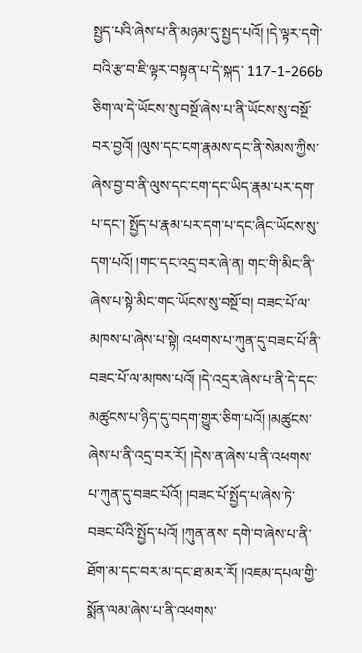སྤྱད་པའི་ཞེས་པ་ནི་མཉམ་དུ་སྤྱད་པའོ། །དེ་ལྟར་དགེ་བའི་རྩ་བ་ཇི་ལྟར་བསྟན་པ་དེ་སྐད་ 117-1-266b ཅིག་ལ་དེ་ཡོངས་སུ་བསྔོ་ཞེས་པ་ནི་ཡོངས་སུ་བསྔོ་བར་བྱའོ། །ལུས་དང་ངག་རྣམས་དང་ནི་སེམས་ཀྱིས་ཞེས་བྱ་བ་ནི་ལུས་དང་ངག་དང་ཡིད་རྣམ་པར་དག་པ་དང་། སྤྱོད་པ་རྣམ་པར་དག་པ་དང་ཞིང་ཡོངས་སུ་དག་པའོ། །གང་དང་འདྲ་བར་ཞེ་ན། གང་གི་མིང་ནི་ཞེས་པ་སྟེ་མིང་གང་ཡོངས་སུ་བསྔོ་བ། བཟང་པོ་ལ་མཁས་པ་ཞེས་པ་སྟེ། འཕགས་པ་ཀུན་དུ་བཟང་པོ་ནི་བཟང་པོ་ལ་མཁས་པའོ། །དེ་འདྲར་ཞེས་པ་ནི་དེ་དང་མཚུངས་པ་ཉིད་དུ་བདག་གྱུར་ཅིག་པའོ། །མཚུངས་ཞེས་པ་ནི་འདྲ་བར་རོ། །དེས་ན་ཞེས་པ་ནི་འཕགས་པ་ཀུན་དུ་བཟང་པོའོ། །བཟང་པོ་སྤྱོད་པ་ཞེས་ཏེ་བཟང་པོའི་སྤྱོད་པའོ། །ཀུན་ནས་ དགེ་བ་ཞེས་པ་ནི་ཐོག་མ་དང་བར་མ་དང་ཐ་མར་རོ། །འཇམ་དཔལ་གྱི་སྨོན་ལམ་ཞེས་པ་ནི་འཕགས་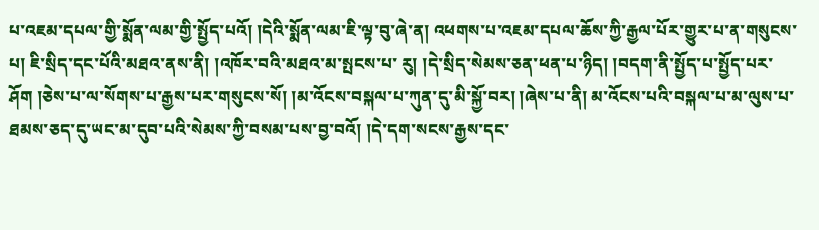པ་འཇམ་དཔལ་གྱི་སྨོན་ལམ་གྱི་སྤྱོད་པའོ། །དེའི་སྨོན་ལམ་ཇི་ལྟ་བུ་ཞེ་ན། འཕགས་པ་འཇམ་དཔལ་ཆོས་ཀྱི་རྒྱལ་པོར་གྱུར་པ་ན་གསུངས་པ། ཇི་སྲིད་དང་པོའི་མཐའ་ནས་ནི། །འཁོར་བའི་མཐའ་མ་སྤངས་པ་ རུ། །དེ་སྲིད་སེམས་ཅན་ཕན་པ་ཉིད། །བདག་ནི་སྤྱོད་པ་སྤྱོད་པར་ཤོག །ཅེས་པ་ལ་སོགས་པ་རྒྱས་པར་གསུངས་སོ། །མ་འོངས་བསྐལ་པ་ཀུན་དུ་མི་སྐྱོ་བར། །ཞེས་པ་ནི། མ་འོངས་པའི་བསྐལ་པ་མ་ལུས་པ་ཐམས་ཅད་དུ་ཡང་མ་དུབ་པའི་སེམས་ཀྱི་བསམ་པས་བྱ་བའོ། །དེ་དག་སངས་རྒྱས་དང་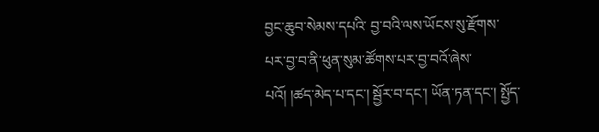བྱང་ཆུབ་སེམས་དཔའི་ བྱ་བའི་ལས་ཡོངས་སུ་རྫོགས་པར་བྱ་བ་ནི་ཕུན་སུམ་ཚོགས་པར་བྱ་བའོ་ཞེས་པའོ། །ཚད་མེད་པ་དང་། སྦྱོར་བ་དང་། ཡོན་ཏན་དང་། སྤྱོད་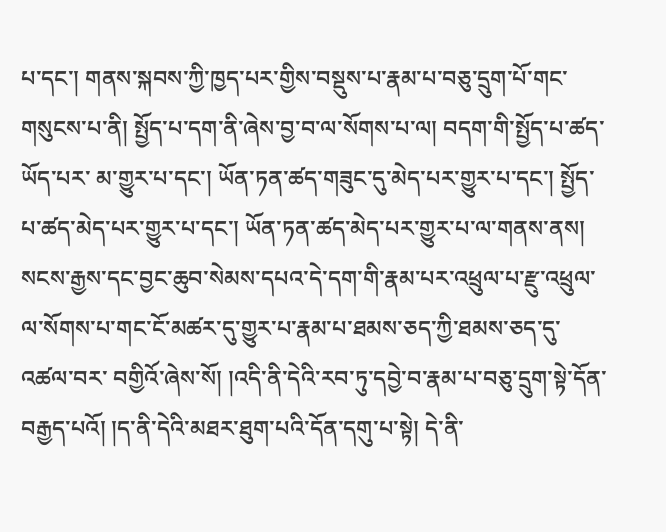པ་དང་། གནས་སྐབས་ཀྱི་ཁྱད་པར་གྱིས་བསྡུས་པ་རྣམ་པ་བཅུ་དྲུག་པོ་གང་གསུངས་པ་ནི། སྤྱོད་པ་དག་ནི་ཞེས་བྱ་བ་ལ་སོགས་པ་ལ། བདག་གི་སྤྱོད་པ་ཚད་ཡོད་པར་ མ་གྱུར་པ་དང་། ཡོན་ཏན་ཚད་གཟུང་དུ་མེད་པར་གྱུར་པ་དང་། སྤྱོད་པ་ཚད་མེད་པར་གྱུར་པ་དང་། ཡོན་ཏན་ཚད་མེད་པར་གྱུར་པ་ལ་གནས་ནས། སངས་རྒྱས་དང་བྱང་ཆུབ་སེམས་དཔའ་དེ་དག་གི་རྣམ་པར་འཕྲུལ་པ་རྫུ་འཕྲུལ་ལ་སོགས་པ་གང་ངོ་མཚར་དུ་གྱུར་པ་རྣམ་པ་ཐམས་ཅད་ཀྱི་ཐམས་ཅད་དུ་འཚལ་བར་ བགྱིའོ་ཞེས་སོ། །འདི་ནི་དེའི་རབ་ཏུ་དབྱེ་བ་རྣམ་པ་བཅུ་དྲུག་སྟེ་དོན་བརྒྱད་པའོ། །ད་ནི་དེའི་མཐར་ཐུག་པའི་དོན་དགུ་པ་སྟེ། དེ་ནི་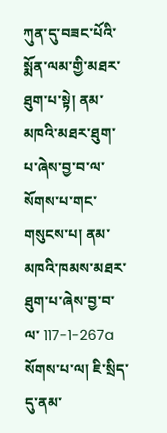ཀུན་དུ་བཟང་པོའི་སྨོན་ལམ་གྱི་མཐར་ཐུག་པ་སྟེ། ནམ་མཁའི་མཐར་ཐུག་པ་ཞེས་བྱ་བ་ལ་སོགས་པ་གང་གསུངས་པ། ནམ་མཁའི་ཁམས་མཐར་ཐུག་པ་ཞེས་བྱ་བ་ལ་ 117-1-267a སོགས་པ་ལ། ཇི་སྲིད་དུ་ནམ་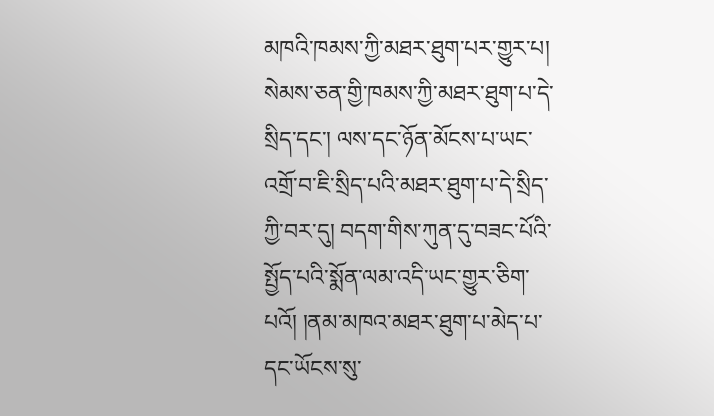མཁའི་ཁམས་ཀྱི་མཐར་ཐུག་པར་གྱུར་པ། སེམས་ཅན་གྱི་ཁམས་ཀྱི་མཐར་ཐུག་པ་དེ་སྲིད་དང་། ལས་དང་ཉོན་མོངས་པ་ཡང་འགྲོ་བ་ཇི་སྲིད་པའི་མཐར་ཐུག་པ་དེ་སྲིད་ཀྱི་བར་དུ། བདག་གིས་ཀུན་དུ་བཟང་པོའི་སྤྱོད་པའི་སྨོན་ལམ་འདི་ཡང་གྱུར་ཅིག་ པའོ། །ནམ་མཁའ་མཐར་ཐུག་པ་མེད་པ་དང་ཡོངས་སུ་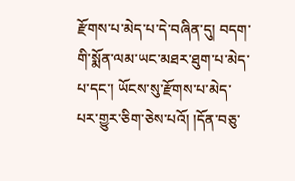རྫོགས་པ་མེད་པ་དེ་བཞིན་དུ། བདག་གི་སྨོན་ལམ་ཡང་མཐར་ཐུག་པ་མེད་པ་དང་། ཡོངས་སུ་རྫོགས་པ་མེད་པར་གྱུར་ཅིག་ཅེས་པའོ། །དོན་བཅུ་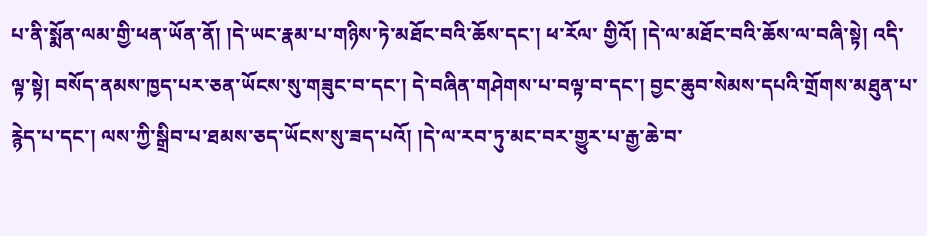པ་ནི་སྨོན་ལམ་གྱི་ཕན་ཡོན་ནོ། །དེ་ཡང་རྣམ་པ་གཉིས་ཏེ་མཐོང་བའི་ཆོས་དང་། ཕ་རོལ་ གྱིའོ། །དེ་ལ་མཐོང་བའི་ཆོས་ལ་བཞི་སྟེ། འདི་ལྟ་སྟེ། བསོད་ནམས་ཁྱད་པར་ཅན་ཡོངས་སུ་གཟུང་བ་དང་། དེ་བཞིན་གཤེགས་པ་བལྟ་བ་དང་། བྱང་ཆུབ་སེམས་དཔའི་གྲོགས་མཐུན་པ་རྙེད་པ་དང་། ལས་ཀྱི་སྒྲིབ་པ་ཐམས་ཅད་ཡོངས་སུ་ཟད་པའོ། །དེ་ལ་རབ་ཏུ་མང་བར་གྱུར་པ་རྒྱ་ཆེ་བ་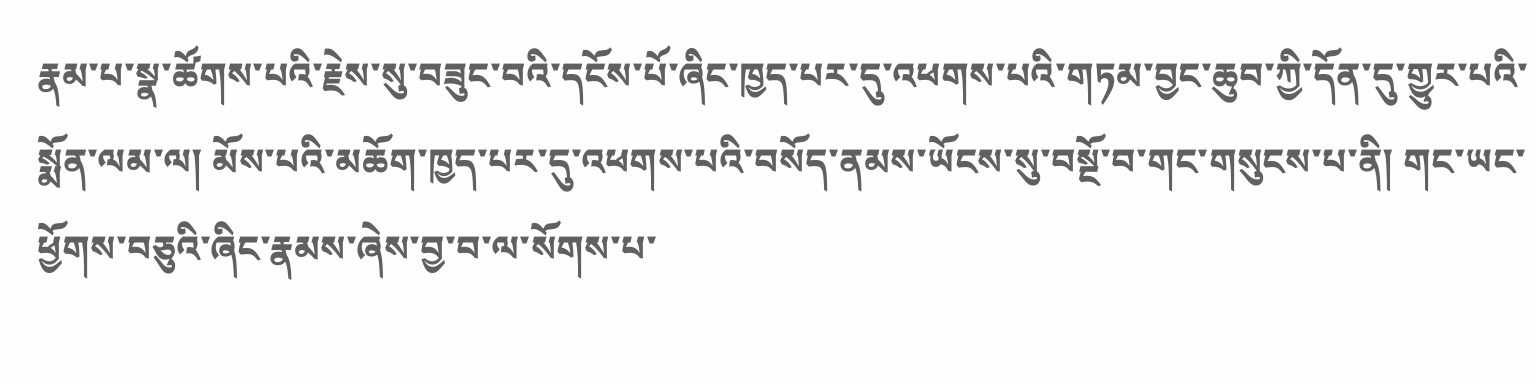རྣམ་པ་སྣ་ཚོགས་པའི་རྗེས་སུ་བཟུང་བའི་དངོས་པོ་ཞིང་ཁྱད་པར་དུ་འཕགས་པའི་གཏམ་བྱང་ཆུབ་ཀྱི་དོན་དུ་གྱུར་པའི་སྨོན་ལམ་ལ། མོས་པའི་མཆོག་ཁྱད་པར་དུ་འཕགས་པའི་བསོད་ནམས་ཡོངས་སུ་བསྔོ་བ་གང་གསུངས་པ་ནི། གང་ཡང་ཕྱོགས་བཅུའི་ཞིང་རྣམས་ཞེས་བྱ་བ་ལ་སོགས་པ་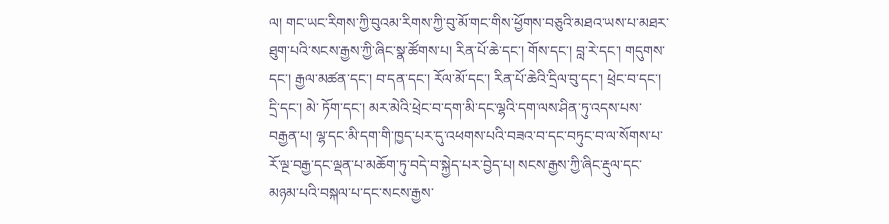ལ། གང་ཡང་རིགས་ཀྱི་བུའམ་རིགས་ཀྱི་བུ་མོ་གང་གིས་ཕྱོགས་བཅུའི་མཐའ་ཡས་པ་མཐར་ཐུག་པའི་སངས་རྒྱས་ཀྱི་ཞིང་སྣ་ཚོགས་པ། རིན་པོ་ཆེ་དང་། གོས་དང་། བླ་རེ་དང་། གདུགས་དང་། རྒྱལ་མཚན་དང་། བ་དན་དང་། རོལ་མོ་དང་། རིན་པོ་ཆེའི་དྲིལ་བུ་དང་། ཕྲེང་བ་དང་། དྲི་དང་། མེ་ ཏོག་དང་། མར་མེའི་ཕྲེང་བ་དག་མི་དང་ལྷའི་དག་ལས་ཤིན་ཏུ་འདས་པས་བརྒྱན་པ། ལྷ་དང་མི་དག་གི་ཁྱད་པར་དུ་འཕགས་པའི་བཟའ་བ་དང་བཏུང་བ་ལ་སོགས་པ་རོ་ལྔ་བརྒྱ་དང་ལྡན་པ་མཆོག་ཏུ་བདེ་བ་སྐྱེད་པར་བྱེད་པ། སངས་རྒྱས་ཀྱི་ཞིང་རྡུལ་དང་མཉམ་པའི་བསྐལ་པ་དང་སངས་རྒྱས་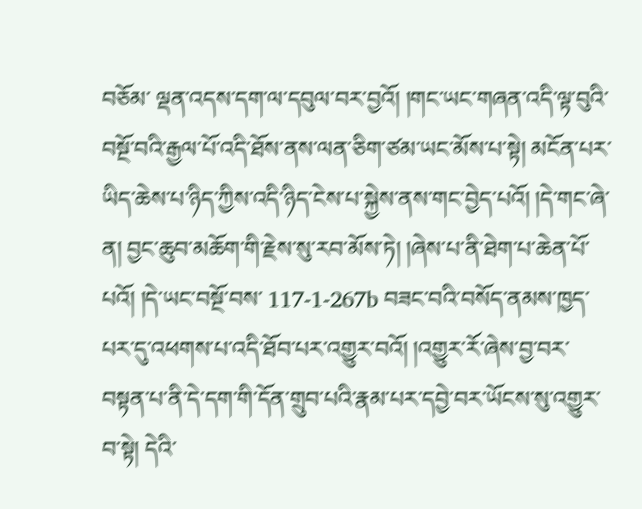བཅོམ་ ལྡན་འདས་དག་ལ་དབུལ་བར་བྱའོ། །གང་ཡང་གཞན་འདི་ལྟ་བུའི་བསྔོ་བའི་རྒྱལ་པོ་འདི་ཐོས་ནས་ལན་ཅིག་ཙམ་ཡང་མོས་པ་སྟེ། མངོན་པར་ཡིད་ཆེས་པ་ཉིད་ཀྱིས་འདི་ཉིད་ངེས་པ་སྐྱེས་ནས་གང་བྱེད་པའོ། །དེ་གང་ཞེ་ན། བྱང་ཆུབ་མཆོག་གི་རྗེས་སུ་རབ་མོས་ཏེ། །ཞེས་པ་ནི་ཐེག་པ་ཆེན་པོ་པའོ། །དེ་ཡང་བསྔོ་བས་ 117-1-267b བཟང་བའི་བསོད་ནམས་ཁྱད་པར་དུ་འཕགས་པ་འདི་ཐོབ་པར་འགྱུར་བའོ། །འགྱུར་རོ་ཞེས་བྱ་བར་བསྟན་པ་ནི་དེ་དག་གི་དོན་གྲུབ་པའི་རྣམ་པར་དབྱེ་བར་ཡོངས་སུ་འགྱུར་བ་སྟེ། དེའི་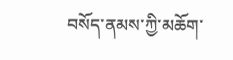བསོད་ནམས་ཀྱི་མཆོག་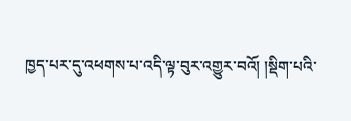ཁྱད་པར་དུ་འཕགས་པ་འདི་ལྟ་བུར་འགྱུར་བའོ། །སྡིག་པའི་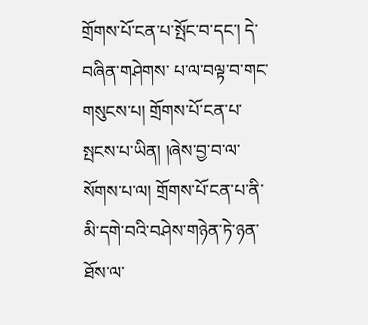གྲོགས་པོ་ངན་པ་སྤོང་བ་དང་། དེ་བཞིན་གཤེགས་ པ་ལ་བལྟ་བ་གང་གསུངས་པ། གྲོགས་པོ་ངན་པ་སྤངས་པ་ཡིན། །ཞེས་བྱ་བ་ལ་སོགས་པ་ལ། གྲོགས་པོ་ངན་པ་ནི་མི་དགེ་བའི་བཤེས་གཉེན་ཏེ་ཉན་ཐོས་ལ་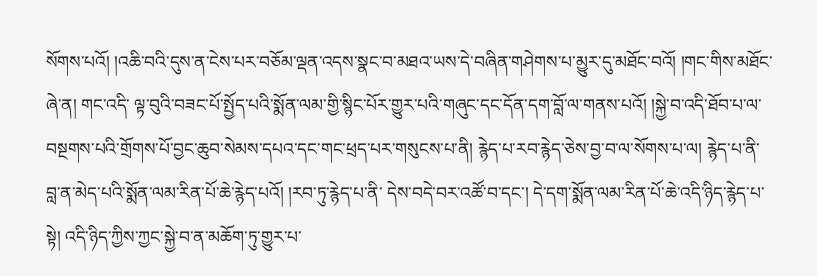སོགས་པའོ། །འཆི་བའི་དུས་ན་ངེས་པར་བཅོམ་ལྡན་འདས་སྣང་བ་མཐའ་ཡས་དེ་བཞིན་གཤེགས་པ་མྱུར་དུ་མཐོང་བའོ། །གང་གིས་མཐོང་ཞེ་ན། གང་འདི་ ལྟ་བུའི་བཟང་པོ་སྤྱོད་པའི་སྨོན་ལམ་གྱི་སྙིང་པོར་གྱུར་པའི་གཞུང་དང་དོན་དག་བློ་ལ་གནས་པའོ། །སྐྱེ་བ་འདི་ཐོབ་པ་ལ་བསྔགས་པའི་གྲོགས་པོ་བྱང་ཆུབ་སེམས་དཔའ་དང་གང་ཕྲད་པར་གསུངས་པ་ནི། རྙེད་པ་རབ་རྙེད་ཅེས་བྱ་བ་ལ་སོགས་པ་ལ། རྙེད་པ་ནི་བླ་ན་མེད་པའི་སྨོན་ལམ་རིན་པོ་ཆེ་རྙེད་པའོ། །རབ་ཏུ་རྙེད་པ་ནི་ དེས་བདེ་བར་འཚོ་བ་དང་། དེ་དག་སྨོན་ལམ་རིན་པོ་ཆེ་འདི་ཉིད་རྙེད་པ་སྟེ། འདི་ཉིད་ཀྱིས་ཀྱང་སྐྱེ་བ་ན་མཆོག་ཏུ་གྱུར་པ་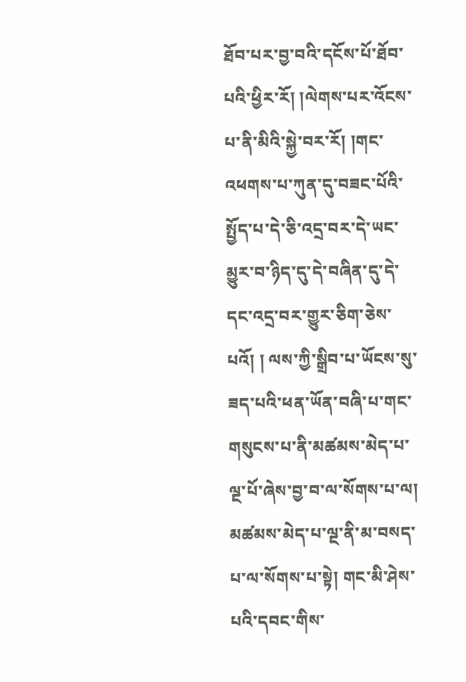ཐོབ་པར་བྱ་བའི་དངོས་པོ་ཐོབ་པའི་ཕྱིར་རོ། །ལེགས་པར་འོངས་པ་ནི་མིའི་སྐྱེ་བར་རོ། །གང་འཕགས་པ་ཀུན་དུ་བཟང་པོའི་སྤྱོད་པ་དེ་ཅི་འདྲ་བར་དེ་ཡང་མྱུར་བ་ཉིད་དུ་དེ་བཞིན་དུ་དེ་དང་འདྲ་བར་གྱུར་ཅིག་ཅེས་པའོ། ། ལས་ཀྱི་སྒྲིབ་པ་ཡོངས་སུ་ཟད་པའི་ཕན་ཡོན་བཞི་པ་གང་གསུངས་པ་ནི་མཚམས་མེད་པ་ལྔ་པོ་ཞེས་བྱ་བ་ལ་སོགས་པ་ལ། མཚམས་མེད་པ་ལྔ་ནི་མ་བསད་པ་ལ་སོགས་པ་སྟེ། གང་མི་ཤེས་པའི་དབང་གིས་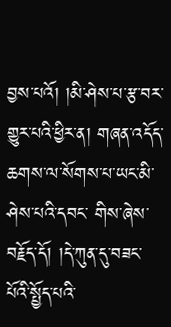བྱས་པའོ། །མི་ཤེས་པ་རྩ་བར་གྱུར་པའི་ཕྱིར་ན། གཞན་འདོད་ཆགས་ལ་སོགས་པ་ཡང་མི་ཤེས་པའི་དབང་ གིས་ཞེས་བརྗོད་དོ། །དེ་ཀུན་དུ་བཟང་པོའི་སྤྱོད་པའི་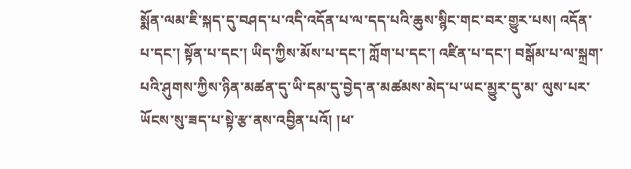སྨོན་ལམ་ཇི་སྐད་དུ་བཤད་པ་འདི་འདོན་པ་ལ་དད་པའི་ཆུས་སྙིང་གང་བར་གྱུར་པས། འདོན་པ་དང་། སྟོན་པ་དང་། ཡིད་ཀྱིས་མོས་པ་དང་། ཀློག་པ་དང་། འཛིན་པ་དང་། བསྒོམ་པ་ལ་སྐྲག་པའི་ཤུགས་ཀྱིས་ཉིན་མཚན་དུ་ཡི་དམ་དུ་བྱེད་ན་མཚམས་མེད་པ་ཡང་མྱུར་དུ་མ་ ལུས་པར་ཡོངས་སུ་ཟད་པ་སྟེ་རྩ་ནས་འབྱིན་པའོ། །ཕ་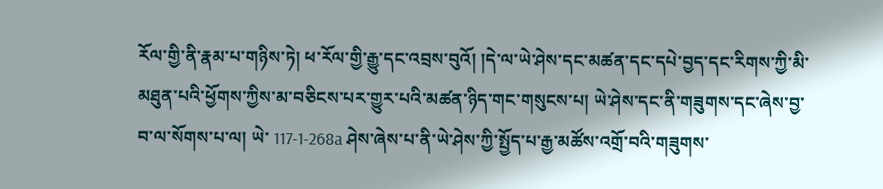རོལ་གྱི་ནི་རྣམ་པ་གཉིས་ཏེ། ཕ་རོལ་གྱི་རྒྱུ་དང་འབྲས་བུའོ། །དེ་ལ་ཡེ་ཤེས་དང་མཚན་དང་དཔེ་བྱད་དང་རིགས་ཀྱི་མི་མཐུན་པའི་ཕྱོགས་ཀྱིས་མ་བཅིངས་པར་གྱུར་པའི་མཚན་ཉིད་གང་གསུངས་པ། ཡེ་ཤེས་དང་ནི་གཟུགས་དང་ཞེས་བྱ་བ་ལ་སོགས་པ་ལ། ཡེ་ 117-1-268a ཤེས་ཞེས་པ་ནི་ཡེ་ཤེས་ཀྱི་སྤྱོད་པ་རྒྱ་མཚོས་འགྲོ་བའི་གཟུགས་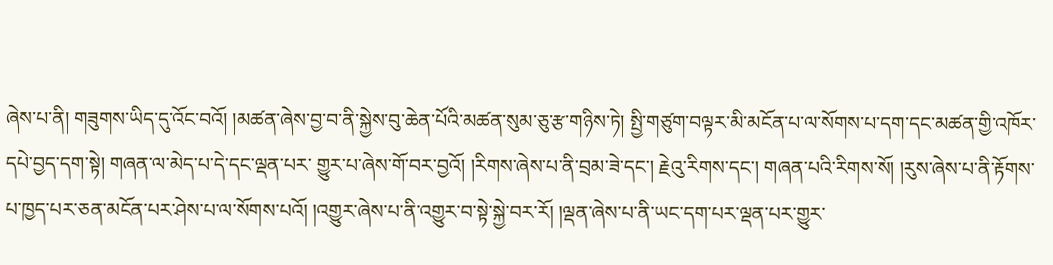ཞེས་པ་ནི། གཟུགས་ཡིད་དུ་འོང་བའོ། །མཚན་ཞེས་བྱ་བ་ནི་སྐྱེས་བུ་ཆེན་པོའི་མཚན་སུམ་ཅུ་རྩ་གཉིས་ཏེ། སྤྱི་གཙུག་བལྟར་མི་མངོན་པ་ལ་སོགས་པ་དག་དང་མཚན་གྱི་འཁོར་དཔེ་བྱད་དག་སྟེ། གཞན་ལ་མེད་པ་དེ་དང་ལྡན་པར་ གྱུར་པ་ཞེས་གོ་བར་བྱའོ། །རིགས་ཞེས་པ་ནི་བྲམ་ཟེ་དང་། རྗེའུ་རིགས་དང་། གཞན་པའི་རིགས་སོ། །རུས་ཞེས་པ་ནི་རྟོགས་པ་ཁྱད་པར་ཅན་མངོན་པར་ཤེས་པ་ལ་སོགས་པའོ། །འགྱུར་ཞེས་པ་ནི་འགྱུར་བ་སྟེ་སྐྱེ་བར་རོ། །ལྡན་ཞེས་པ་ནི་ཡང་དག་པར་ལྡན་པར་གྱུར་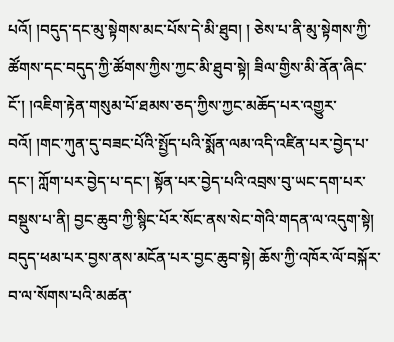པའོ། །བདུད་དང་མུ་སྟེགས་མང་པོས་དེ་མི་ཐུབ། ། ཅེས་པ་ནི་མུ་སྟེགས་ཀྱི་ཚོགས་དང་བདུད་ཀྱི་ཚོགས་ཀྱིས་ཀྱང་མི་ཐུབ་སྟེ། ཟིལ་གྱིས་མི་ནོན་ཞིང་ངོ་། །འཇིག་རྟེན་གསུམ་པོ་ཐམས་ཅད་ཀྱིས་ཀྱང་མཆོད་པར་འགྱུར་བའོ། །གང་ཀུན་དུ་བཟང་པོའི་སྤྱོད་པའི་སྨོན་ལམ་འདི་འཛིན་པར་བྱེད་པ་དང་། ཀློག་པར་བྱེད་པ་དང་། སྟོན་པར་བྱེད་པའི་འབྲས་བུ་ཡང་དག་པར་ བསྡུས་པ་ནི། བྱང་ཆུབ་ཀྱི་སྙིང་པོར་སོང་ནས་སེང་གེའི་གདན་ལ་འདུག་སྟེ། བདུད་ཕམ་པར་བྱས་ནས་མངོན་པར་བྱང་ཆུབ་སྟེ། ཆོས་ཀྱི་འཁོར་ལོ་བསྐོར་བ་ལ་སོགས་པའི་མཚན་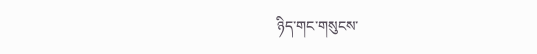ཉིད་གང་གསུངས་